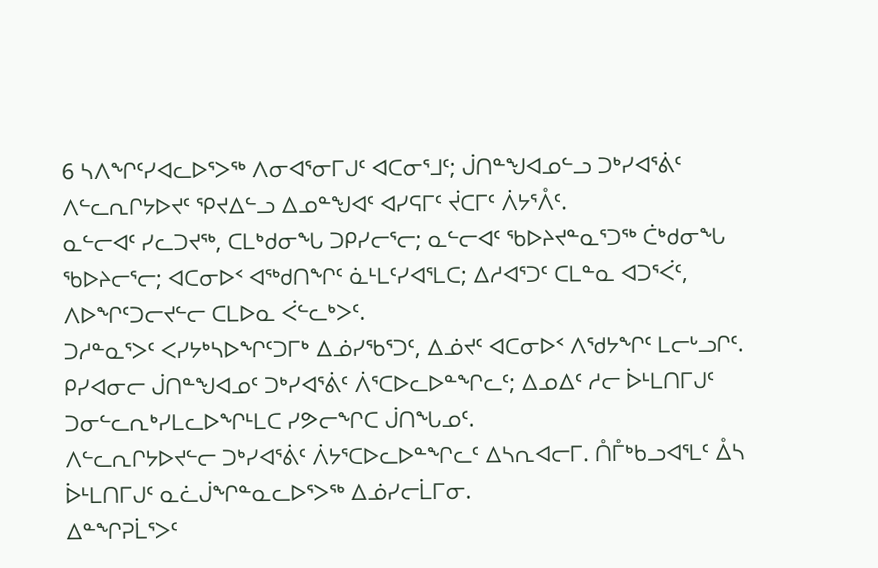6 ᓴᐱᖏᑦᓯᐊᓚᐅᕐᐳᖅ ᐱᓂᐊᕐᓂᒥᒍᑦ ᐊᑕᓂᕐᒧᑦ; ᒎᑎᓐᖑᐊᓄᓪᓗ ᑐᒃᓯᐊᕐᕖᑦ ᐱᓪᓚᕆᒋᔭᐅᔪᑦ ᕿᔪᐃᓪᓗ ᐃᓄᓐᖑᐊᑦ ᐊᓯᕋᒥᑦ ᔫᑕᒥᑦ ᐲᔭᕐᐰᑦ.
ᓇᓪᓕᐊᑦ ᓯᓚᑐᔪᖅ, ᑕᒪᒃᑯᓂᖓ ᑐᑭᓯᓕᕐᓕ; ᓇᓪᓕᐊᑦ ᖃᐅᔨᔪᓐᓇᕐᑐᖅ ᑖᒃᑯᓂᖓ ᖃᐅᔨᓕᕐᓕ; ᐊᑕᓂᐅᑉ ᐊᖅᑯᑎᖏᑦ ᓈᒻᒪᑦᓯᐊᕐᒪᑕ; ᐃᓱᐊᕐᑐᑦ ᑕᒪᓐᓇ ᐊᑐᕐᐹᑦ, ᐱᐅᖏᑦᑐᓕᔪᓪᓕ ᑕᒪᐅᓇ ᐹᓪᓚᒃᐳᑦ.
ᑐᓱᓐᓇᕐᐳᑦ ᐸᓯᔭᒃᓴᐅᖏᑦᑐᒥᒃ ᐃᓅᓯᖃᕐᑐᑦ, ᐃᓅᔪᑦ ᐊᑕᓂᐅᑉ ᐱᖁᔭᖏᑦ ᒪᓕᒡᓗᒋᑦ.
ᑭᓯᐊᓂᓕ ᒎᑎᓐᖑᐊᓄᑦ ᑐᒃᓯᐊᕐᕖᑦ ᐲᕐᑕᐅᓚᐅᓐᖏᓚᑦ; ᐃᓄᐃᑦ ᓱᓕ ᐆᒻᒪᑎᒥᒍᑦ ᑐᓂᓪᓚᕆᒃᓯᒪᓚᐅᖏᒻᒪᑕ ᓯᕗᓕᖏᑕ ᒎᑎᖓᓄᑦ.
ᐱᓪᓚᕆᒋᔭᐅᔪᓪᓕ ᑐᒃᓯᐊᕐᕖᑦ ᐲᔭᕐᑕᐅᓚᐅᓐᖏᓚᑦ ᐃᓴᕆᐊᓕᒥ. ᑍᒤᒃᑲᓗᐊᕐᒪᑦ ᐂᓴ ᐆᒻᒪᑎᒥᒍᑦ ᓇᓛᒎᖏᓐᓇᓚᐅᕐᐳᖅ ᐃᓅᓯᓕᒫᒥᓂ.
ᐃᓐᖏᕈᒫᕐᐳᑦ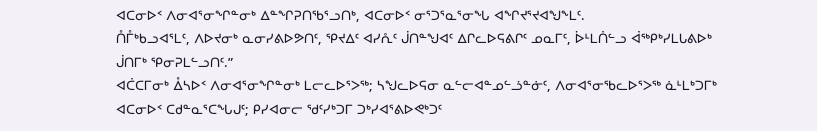ᐊᑕᓂᐅᑉ ᐱᓂᐊᕐᓂᖏᓐᓂᒃ ᐃᓐᖏᕈᑎᖃᕐᓗᑎᒃ, ᐊᑕᓂᐅᑉ ᓂᕐᑐᕐᓇᕐᓂᖓ ᐊᖏᔪᕐᔪᐊᖑᖕᒪᑦ.
ᑍᒤᒃᑲᓗᐊᕐᒪᑦ, ᐱᐅᔪᓂᒃ ᓇᓂᓯᕕᐅᕗᑎᑦ, ᕿᔪᐃᑦ ᐊᓯᕅᑦ ᒎᑎᓐᖑᐊᑦ ᐃᒋᓚᐅᕋᕕᒋᑦ ᓄᓇᒥᑦ, ᐆᒻᒪᑏᓪᓗ ᐋᖅᑭᒃᓯᒪᒐᕕᐅᒃ ᒎᑎᒥᒃ ᕿᓂᕈᒪᓪᓗᑎᑦ.”
ᐊᑖᑕᒥᓂᒃ ᐂᓴᐅᑉ ᐱᓂᐊᕐᓂᖏᓐᓂᒃ ᒪᓕᓚᐅᕐᐳᖅ; ᓴᖑᓚᐅᕋᓂ ᓇᓪᓕᐊᓐᓄᓪᓘᓐᓃᑦ, ᐱᓂᐊᕐᓂᖃᓚᐅᕐᐳᖅ ᓈᒻᒪᒃᑐᒥᒃ ᐊᑕᓂᐅᑉ ᑕᑯᓐᓇᕐᑕᖓᒍᑦ; ᑭᓯᐊᓂᓕ ᖁᑦᓯᒃᑐᒥ ᑐᒃᓯᐊᕐᕕᐅᕙᒃᑐᑦ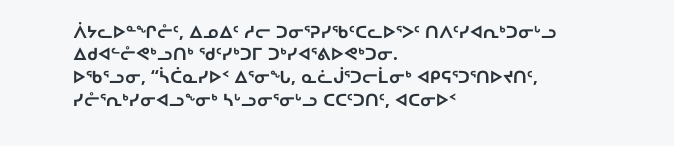ᐲᔭᓚᐅᓐᖏᓔᑦ, ᐃᓄᐃᑦ ᓱᓕ ᑐᓂᕐᕈᓯᖃᑦᑕᓚᐅᕐᐳᑦ ᑎᐱᑦᓯᐊᕆᒃᑐᓂᒡᓗ ᐃᑯᐊᓪᓔᕙᒃᓗᑎᒃ ᖁᑦᓯᒃᑐᒥ ᑐᒃᓯᐊᕐᕕᐅᕙᒃᑐᓂ.
ᐅᖃᕐᓗᓂ, “ᓵᑖᓇᓯᐅᑉ ᐃᕐᓂᖓ, ᓇᓛᒎᕐᑐᓕᒫᓂᒃ ᐊᑭᕋᕐᑐᕐᑎᐅᔪᑎᑦ, ᓯᓔᕐᕆᒃᓯᓂᐊᓗᖕᓂᒃ ᓴᒡᓗᓂᕐᓂᒡᓗ ᑕᑕᑦᑐᑎᑦ, ᐊᑕᓂᐅᑉ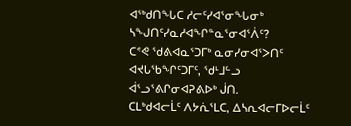ᐊᖅᑯᑎᖓᑕ ᓱᓕᑦᓯᐊᕐᓂᖓᓂᒃ ᓴᖑᑎᑦᓯᓇᓱᐊᖏᓐᓇᕐᓂᐊᕐᐲᑦ?
ᑕᕝᕙ ᖁᕕᐊᓇᕐᑐᒥᒃ ᓇᓂᓯᓂᐊᕐᐳᑎᑦ ᐊᔪᒐᖃᖏᑦᑐᒥᑦ, ᖁᒻᒧᓪᓗ ᐋᕐᓗᕐᕕᒋᓂᐊᕈᕕᐅᒃ ᒎᑎ.
ᑕᒪᒃᑯᐊᓕᒫᑦ ᐱᔭᕇᕐᒪᑕ, ᐃᓴᕆᐊᓕᒥᐅᓕᒫᑦ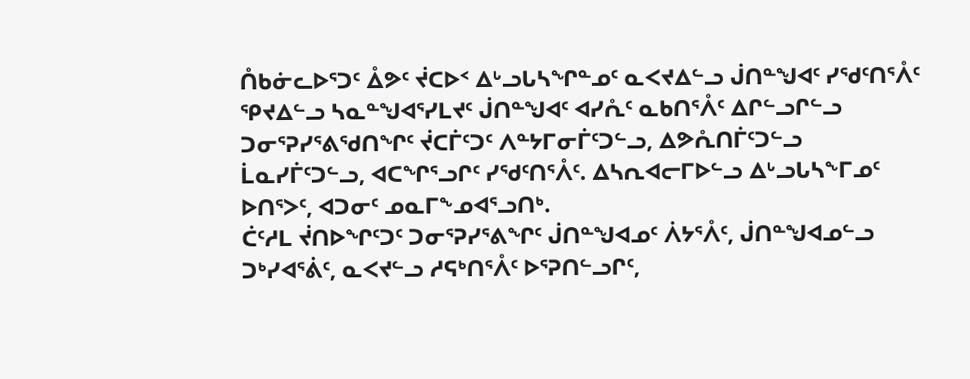ᑍᑲᓃᓚᐅᕐᑐᑦ ᐂᕗᑦ ᔫᑕᐅᑉ ᐃᒡᓗᒐᓴᖏᓐᓄᑦ ᓇᐸᔪᐃᓪᓗ ᒎᑎᓐᖑᐊᑦ ᓯᖁᑦᑎᕐᐰᑦ ᕿᔪᐃᓪᓗ ᓴᓇᓐᖑᐊᕐᓯᒪᔪᑦ ᒎᑎᓐᖑᐊᑦ ᐊᓯᕅᑦ ᓇᑲᑎᕐᐰᑦ ᐃᒋᓪᓗᒋᓪᓗ ᑐᓂᕐᕈᓯᕐᕕᖁᑎᖏᑦ ᔫᑕᒦᑦᑐᑦ ᐱᓐᔭᒥᓂᒦᑦᑐᓪᓗ, ᐃᕗᕅᑎᒦᑦᑐᓪᓗ ᒫᓇᓯᒦᑦᑐᓪᓗ, ᐊᑕᖏᕐᓗᒋᑦ ᓯᖁᑦᑎᕐᐰᑦ. ᐃᓴᕆᐊᓕᒥᐅᓪᓗ ᐃᒡᓗᒐᓴᖕᒥᓄᑦ ᐅᑎᕐᐳᑦ, ᐊᑐᓂᑦ ᓄᓇᒥᖕᓄᐊᕐᓗᑎᒃ.
ᑖᑦᓱᒪ ᔫᑎᐅᖏᑦᑐᑦ ᑐᓂᕐᕈᓯᕐᕕᖏᑦ ᒎᑎᓐᖑᐊᓄᑦ ᐲᔭᕐᐰᑦ, ᒎᑎᓐᖑᐊᓄᓪᓗ ᑐᒃᓯᐊᕐᕖᑦ, ᓇᐸᔪᓪᓗ ᓱᕋᒃᑎᕐᐰᑦ ᐅᕐᕈᑎᓪᓗᒋᑦ,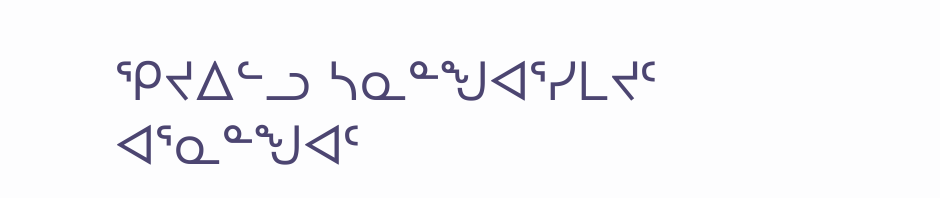ᕿᔪᐃᓪᓗ ᓴᓇᓐᖑᐊᕐᓯᒪᔪᑦ ᐊᕐᓇᓐᖑᐊᑦ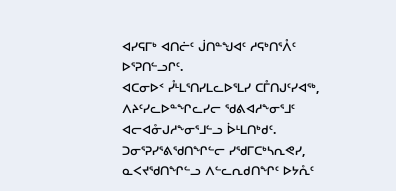ᐊᓯᕋᒥᒃ ᐊᑎᓖᑦ ᒎᑎᓐᖑᐊᑦ ᓱᕋᒃᑎᕐᐰᑦ ᐅᕐᕈᑎᓪᓗᒋᑦ.
ᐊᑕᓂᐅᑉ ᓮᒻᒪᕐᑎᓯᒪᓚᐅᕐᒪᓯ ᑕᒤᑎᒍᑦᓯᐊᖅ, ᐱᔨᑦᓯᓚᐅᓐᖏᓚᓯᓕ ᖁᕕᐊᓱᖕᓂᕐᒧᑦ ᐊᓕᐊᓁᒍᓱᖕᓂᕐᒧᓪᓗ ᐆᒻᒪᑎᒃᑯᑦ.
ᑐᓂᕐᕈᓯᕐᕕᖁᑎᖏᓪᓕ ᓯᖁᒥᑕᒃᓴᕆᕙᓯ, ᓇᐸᔪᖁᑎᖏᓪᓗ ᐱᓪᓚᕆᑯᑎᖏᑦ ᐅᔭᕅᑦ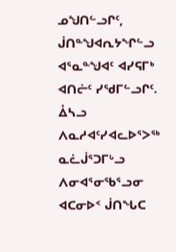ᓄᖑᑎᓪᓗᒋᑦ, ᒎᑎᓐᖑᐊᕆᔭᖏᓪᓗ ᐊᕐᓇᓐᖑᐊᑦ ᐊᓯᕋᒥᒃ ᐊᑎᓖᑦ ᓯᖁᒥᓪᓗᒋᑦ.
ᐂᓴᓗ ᐱᓇᓱᐊᑦᓯᐊᓚᐅᕐᐳᖅ ᓇᓛᒎᕐᑐᒥᒡᓗ ᐱᓂᐊᕐᓂᖃᕐᓗᓂ ᐊᑕᓂᐅᑉ ᒎᑎᖓᑕ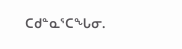ᑕᑯᓐᓇᕐᑕᖓᓂ.